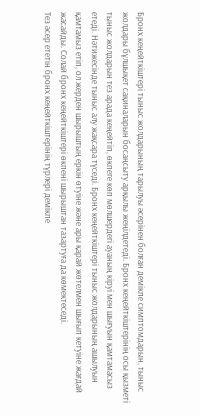Бронх кеңейткіштері тыныс жолдарының тарылуы әсерінен болған демікпе симптомдарын, тыныс жолдары бұлшықет сақиналарын босаңсыту арқылы жеңілдетеді. Бронх кеңейткіштерінің осы қызметі тыныс жолдарын тез арада кеңейтіп, өкпеге көп мөлшердегі ауаның кіруі мен шығуын қамтамасыз етеді. Нәтижесінде тыныс алу жақсара түседі. Бронх кеңейткіштері тыныс жолдарының ашылуын қамтамыз етіп, ол жерден шырыштың еркін өтуіне және ары қарай жөтелмен шығып кетуіне жағдай жасайды. Солай бронх кеңейткіштері өкпені шырыштан тазартуға да көмектеседі.
Тез әсер ететін бронх кеңейткіштерінің түрлері демікпе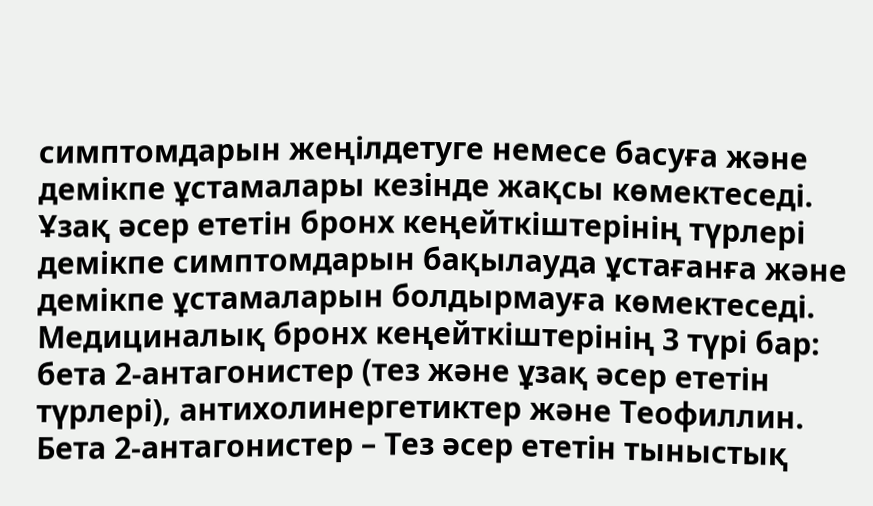симптомдарын жеңілдетуге немесе басуға және демікпе ұстамалары кезінде жақсы көмектеседі. Ұзақ әсер ететін бронх кеңейткіштерінің түрлері демікпе симптомдарын бақылауда ұстағанға және демікпе ұстамаларын болдырмауға көмектеседі.
Медициналық бронх кеңейткіштерінің 3 түрі бар: бета 2-антагонистер (тез және ұзақ әсер ететін түрлері), антихолинергетиктер және Теофиллин.
Бета 2-антагонистер – Тез әсер ететін тыныстық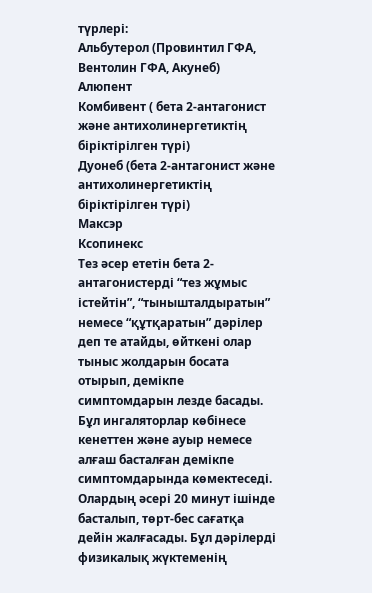түрлері:
Альбутерол (Провинтил ГФА, Вентолин ГФА, Акунеб)
Алюпент
Комбивент ( бета 2-антагонист және антихолинергетиктің біріктірілген түрі)
Дуонеб (бета 2-антагонист және антихолинергетиктің біріктірілген түрі)
Максэр
Ксопинекс
Тез әсер ететін бета 2-антагонистерді “тез жұмыс істейтін”, “тынышталдыратын” немесе “құтқаратын” дәрілер деп те атайды, өйткені олар тыныс жолдарын босата отырып, демікпе симптомдарын лезде басады. Бұл ингаляторлар көбінесе кенеттен және ауыр немесе алғаш басталған демікпе симптомдарында көмектеседі. Олардың әсері 20 минут ішінде басталып, төрт-бес сағатқа дейін жалғасады. Бұл дәрілерді физикалық жүктеменің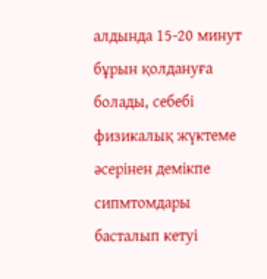алдында 15-20 минут бұрын қолдануға болады, себебі физикалық жүктеме әсерінен демікпе сипмтомдары басталып кетуі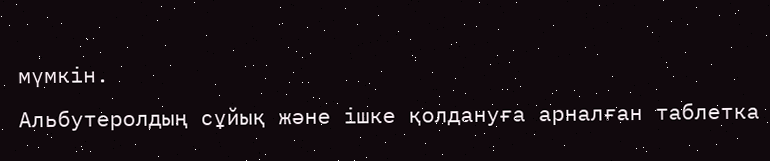мүмкін.
Альбутеролдың сұйық және ішке қолдануға арналған таблетка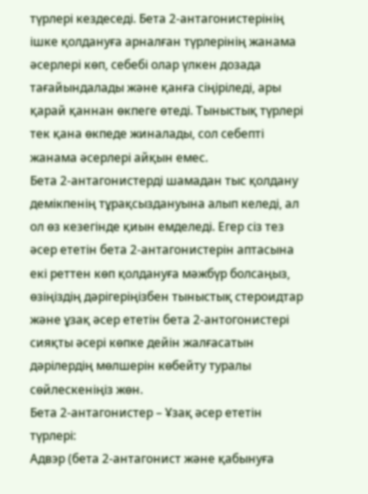түрлері кездеседі. Бета 2-антагонистерінің ішке қолдануға арналған түрлерінің жанама әсерлері көп, себебі олар үлкен дозада тағайындалады және қанға сіңіріледі, ары қарай қаннан өкпеге өтеді. Тыныстық түрлері тек қана өкпеде жиналады, сол себепті жанама әсерлері айқын емес.
Бета 2-антагонистерді шамадан тыс қолдану демікпенің тұрақсыздануына алып келеді, ал ол өз кезегінде қиын емделеді. Егер сіз тез әсер ететін бета 2-антагонистерін аптасына екі реттен көп қолдануға мәжбүр болсаңыз, өзіңіздің дәрігеріңізбен тыныстық стероидтар және ұзақ әсер ететін бета 2-антогонистері сияқты әсері көпке дейін жалғасатын дәрілердің мөлшерін көбейту туралы сөйлескеніңіз жөн.
Бета 2-антагонистер – Ұзақ әсер ететін түрлері:
Адвэр (бета 2-антагонист және қабынуға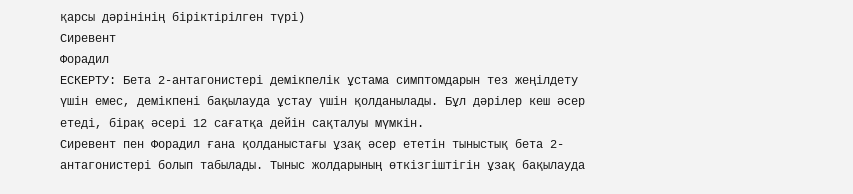қарсы дәрінінің біріктірілген түрі)
Сиревент
Форадил
ЕСКЕРТУ: Бета 2-антагонистері демікпелік ұстама симптомдарын тез жеңілдету үшін емес, демікпені бақылауда ұстау үшін қолданылады. Бұл дәрілер кеш әсер етеді, бірақ әсері 12 сағатқа дейін сақталуы мүмкін.
Сиревент пен Форадил ғана қолданыстағы ұзақ әсер ететін тыныстық бета 2-антагонистері болып табылады. Тыныс жолдарының өткізгіштігін ұзақ бақылауда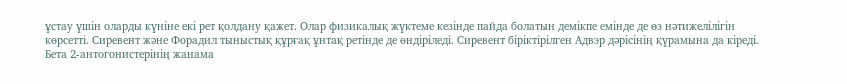ұстау үшін оларды күніне екі рет қолдану қажет. Олар физикалық жүктеме кезінде пайда болатын демікпе емінде де өз нәтижелілігін көрсетті. Сиревент және Форадил тыныстық құрғақ ұнтақ ретінде де өндіріледі. Сиревент біріктірілген Адвэр дәрісінің қүрамына да кіреді.
Бета 2-антогонистерінің жанама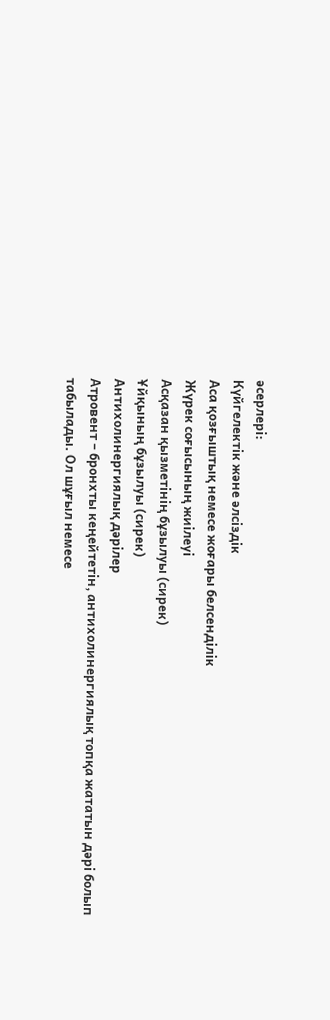әсерлері:
Күйгелектік және әлсіздік
Аса қозғыштық немесе жоғары белсенділік
Жүрек соғысының жиілеуі
Асқазан қызметінің бұзылуы (сирек)
Ұйқының бұзылуы (сирек)
Антихолинергиялық дәрілер
Атровент – бронхты кеңейтетін, антихолинергиялық топқа жататын дәрі болып табылады. Ол шұғыл немесе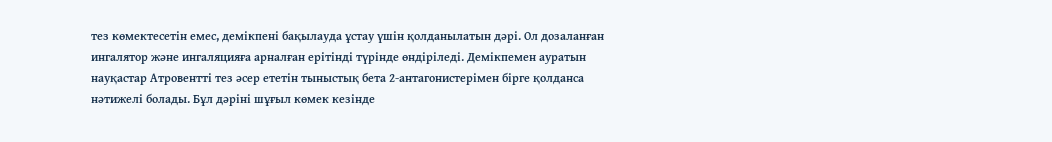тез көмектесетін емес, демікпені бақылауда ұстау үшін қолданылатын дәрі. Ол дозаланған ингалятор және ингаляцияға арналған ерітінді түрінде өндіріледі. Демікпемен ауратын науқастар Атровентті тез әсер ететін тыныстық бета 2-антагонистерімен бірге қолданса нәтижелі болады. Бұл дәріні шұғыл көмек кезінде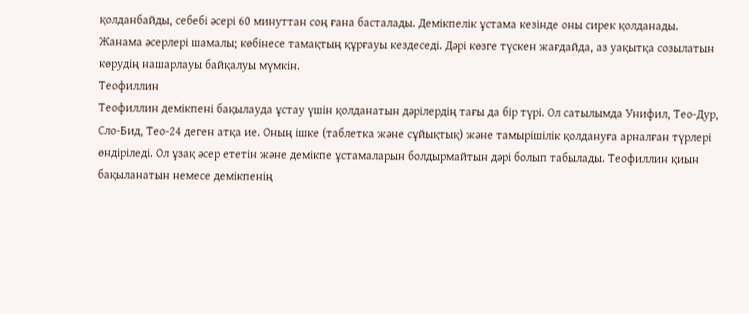қолданбайды, себебі әсері 60 минуттан соң ғана басталады. Демікпелік ұстама кезінде оны сирек қолданады.
Жанама әсерлері шамалы; көбінесе тамақтың құрғауы кездеседі. Дәрі көзге түскен жағдайда, аз уақытқа созылатын көрудің нашарлауы байқалуы мүмкін.
Теофиллин
Теофиллин демікпені бақылауда ұстау үшін қолданатын дәрілердің тағы да бір түрі. Ол сатылымда Унифил, Тео-Дур, Сло-Бид, Тео-24 деген атқа ие. Оның ішке (таблетка және сұйықтық) және тамырішілік қолдануға арналған түрлері өндіріледі. Ол ұзақ әсер ететін және демікпе ұстамаларын болдырмайтын дәрі болып табылады. Теофиллин қиын бақыланатын немесе демікпенің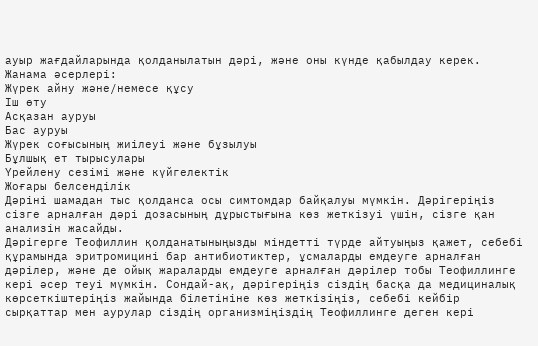ауыр жағдайларында қолданылатын дәрі, және оны күнде қабылдау керек.
Жанама әсерлері:
Жүрек айну және/немесе құсу
Іш өту
Асқазан ауруы
Бас ауруы
Жүрек соғысының жиілеуі және бұзылуы
Бұлшық ет тырысулары
Үрейлену сезімі және күйгелектік
Жоғары белсенділік
Дәріні шамадан тыс қолданса осы симтомдар байқалуы мүмкін. Дәрігеріңіз сізге арналған дәрі дозасының дұрыстығына көз жеткізуі үшін, сізге қан анализін жасайды.
Дәрігерге Теофиллин қолданатыныңызды міндетті түрде айтуыңыз қажет, себебі құрамында эритромицині бар антибиотиктер, ұсмаларды емдеуге арналған дәрілер, және де ойық жараларды емдеуге арналған дәрілер тобы Теофиллинге кері әсер теуі мүмкін. Сондай-ақ, дәрігеріңіз сіздің басқа да медициналық көрсеткіштеріңіз жайында білетініне көз жеткізіңіз, себебі кейбір сырқаттар мен аурулар сіздің организміңіздің Теофиллинге деген кері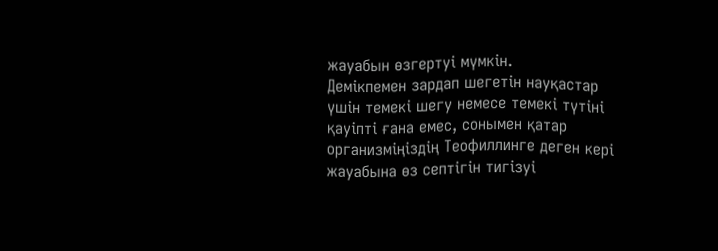жауабын өзгертуі мүмкін.
Демікпемен зардап шегетін науқастар үшін темекі шегу немесе темекі түтіні қауіпті ғана емес, сонымен қатар организміңіздің Теофиллинге деген кері жауабына өз септігін тигізуі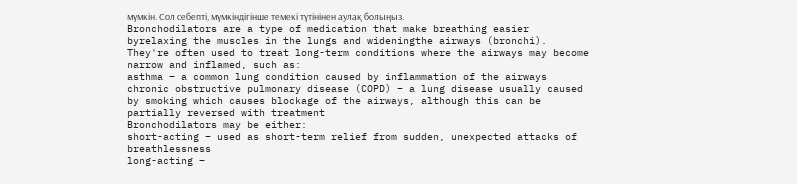мүмкін. Сол себепті, мүмкіндігінше темекі түтінінен аулақ болыңыз.
Bronchodilators are a type of medication that make breathing easier byrelaxing the muscles in the lungs and wideningthe airways (bronchi).
They're often used to treat long-term conditions where the airways may become narrow and inflamed, such as:
asthma – a common lung condition caused by inflammation of the airways
chronic obstructive pulmonary disease (COPD) – a lung disease usually caused by smoking which causes blockage of the airways, although this can be partially reversed with treatment
Bronchodilators may be either:
short-acting – used as short-term relief from sudden, unexpected attacks of breathlessness
long-acting –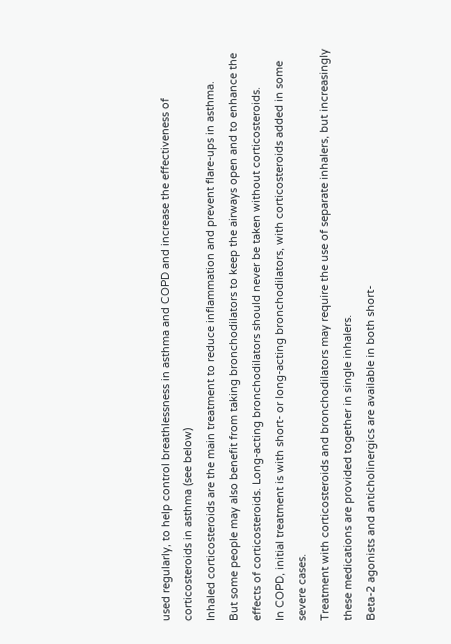used regularly, to help control breathlessness in asthma and COPD and increase the effectiveness of corticosteroids in asthma (see below)
Inhaled corticosteroids are the main treatment to reduce inflammation and prevent flare-ups in asthma.
But some people may also benefit from taking bronchodilators to keep the airways open and to enhance the effects of corticosteroids. Long-acting bronchodilators should never be taken without corticosteroids.
In COPD, initial treatment is with short- or long-acting bronchodilators, with corticosteroids added in some severe cases.
Treatment with corticosteroids and bronchodilators may require the use of separate inhalers, but increasingly these medications are provided together in single inhalers.
Beta-2 agonists and anticholinergics are available in both short-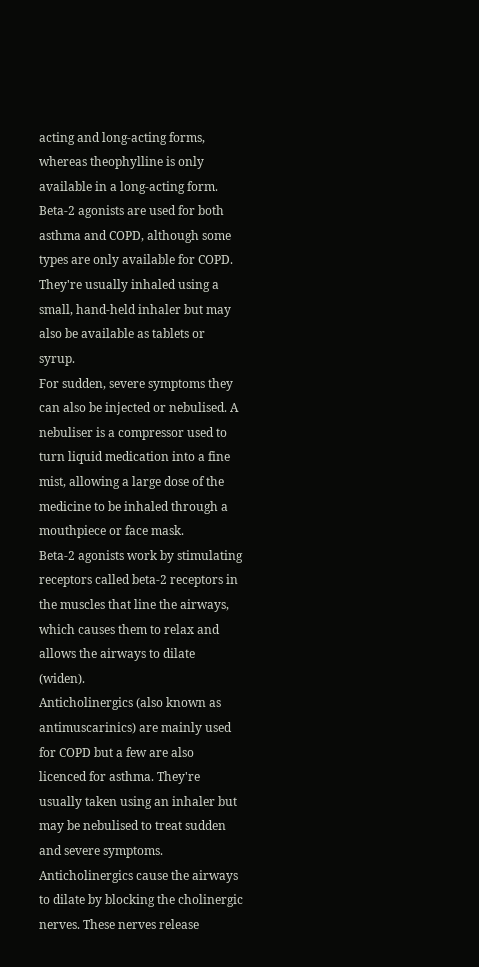acting and long-acting forms, whereas theophylline is only available in a long-acting form.
Beta-2 agonists are used for both asthma and COPD, although some types are only available for COPD. They're usually inhaled using a small, hand-held inhaler but may also be available as tablets or syrup.
For sudden, severe symptoms they can also be injected or nebulised. A nebuliser is a compressor used to turn liquid medication into a fine mist, allowing a large dose of the medicine to be inhaled through a mouthpiece or face mask.
Beta-2 agonists work by stimulating receptors called beta-2 receptors in the muscles that line the airways, which causes them to relax and allows the airways to dilate (widen).
Anticholinergics (also known as antimuscarinics) are mainly used for COPD but a few are also licenced for asthma. They're usually taken using an inhaler but may be nebulised to treat sudden and severe symptoms.
Anticholinergics cause the airways to dilate by blocking the cholinergic nerves. These nerves release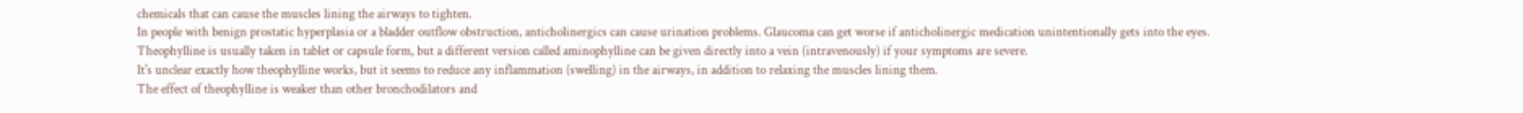chemicals that can cause the muscles lining the airways to tighten.
In people with benign prostatic hyperplasia or a bladder outflow obstruction, anticholinergics can cause urination problems. Glaucoma can get worse if anticholinergic medication unintentionally gets into the eyes.
Theophylline is usually taken in tablet or capsule form, but a different version called aminophylline can be given directly into a vein (intravenously) if your symptoms are severe.
It's unclear exactly how theophylline works, but it seems to reduce any inflammation (swelling) in the airways, in addition to relaxing the muscles lining them.
The effect of theophylline is weaker than other bronchodilators and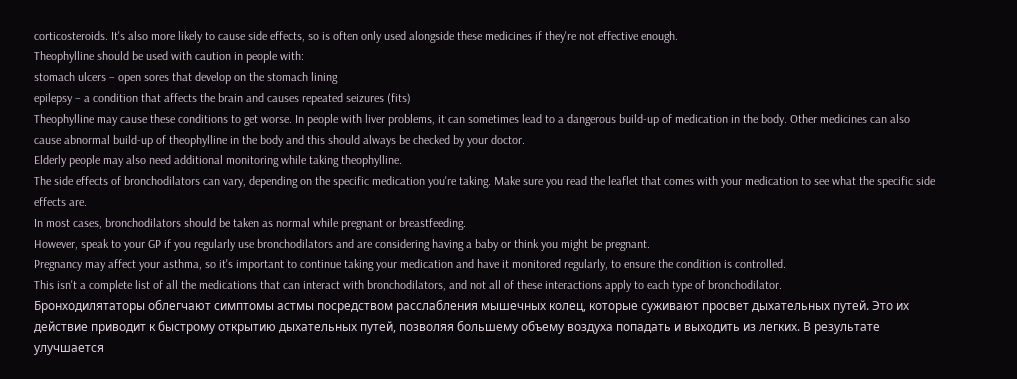corticosteroids. It's also more likely to cause side effects, so is often only used alongside these medicines if they're not effective enough.
Theophylline should be used with caution in people with:
stomach ulcers – open sores that develop on the stomach lining
epilepsy – a condition that affects the brain and causes repeated seizures (fits)
Theophylline may cause these conditions to get worse. In people with liver problems, it can sometimes lead to a dangerous build-up of medication in the body. Other medicines can also cause abnormal build-up of theophylline in the body and this should always be checked by your doctor.
Elderly people may also need additional monitoring while taking theophylline.
The side effects of bronchodilators can vary, depending on the specific medication you're taking. Make sure you read the leaflet that comes with your medication to see what the specific side effects are.
In most cases, bronchodilators should be taken as normal while pregnant or breastfeeding.
However, speak to your GP if you regularly use bronchodilators and are considering having a baby or think you might be pregnant.
Pregnancy may affect your asthma, so it's important to continue taking your medication and have it monitored regularly, to ensure the condition is controlled.
This isn't a complete list of all the medications that can interact with bronchodilators, and not all of these interactions apply to each type of bronchodilator.
Бронходилятаторы облегчают симптомы астмы посредством расслабления мышечных колец, которые суживают просвет дыхательных путей. Это их действие приводит к быстрому открытию дыхательных путей, позволяя большему объему воздуха попадать и выходить из легких. В результате улучшается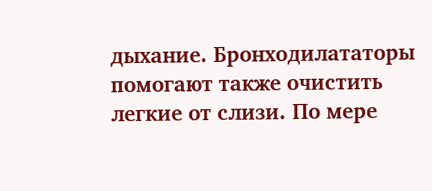дыхание. Бронходилататоры помогают также очистить легкие от слизи. По мере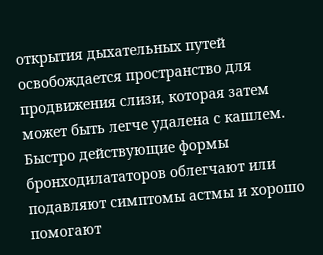открытия дыхательных путей освобождается пространство для продвижения слизи, которая затем может быть легче удалена с кашлем.
Быстро действующие формы бронходилататоров облегчают или подавляют симптомы астмы и хорошо помогают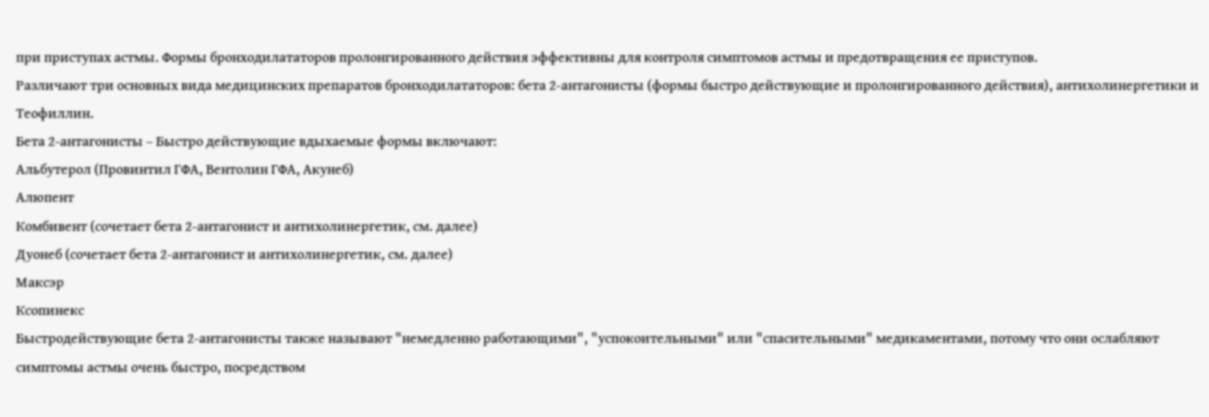при приступах астмы. Формы бронходилататоров пролонгированного действия эффективны для контроля симптомов астмы и предотвращения ее приступов.
Различают три основных вида медицинских препаратов бронходилататоров: бета 2-антагонисты (формы быстро действующие и пролонгированного действия), антихолинергетики и Теофиллин.
Бета 2-антагонисты – Быстро действующие вдыхаемые формы включают:
Альбутерол (Провинтил ГФА, Вентолин ГФА, Акунеб)
Алюпент
Комбивент (сочетает бета 2-антагонист и антихолинергетик, см. далее)
Дуонеб (сочетает бета 2-антагонист и антихолинергетик, см. далее)
Максэр
Ксопинекс
Быстродействующие бета 2-антагонисты также называют "немедленно работающими", "успокоительными" или "спасительными" медикаментами, потому что они ослабляют симптомы астмы очень быстро, посредством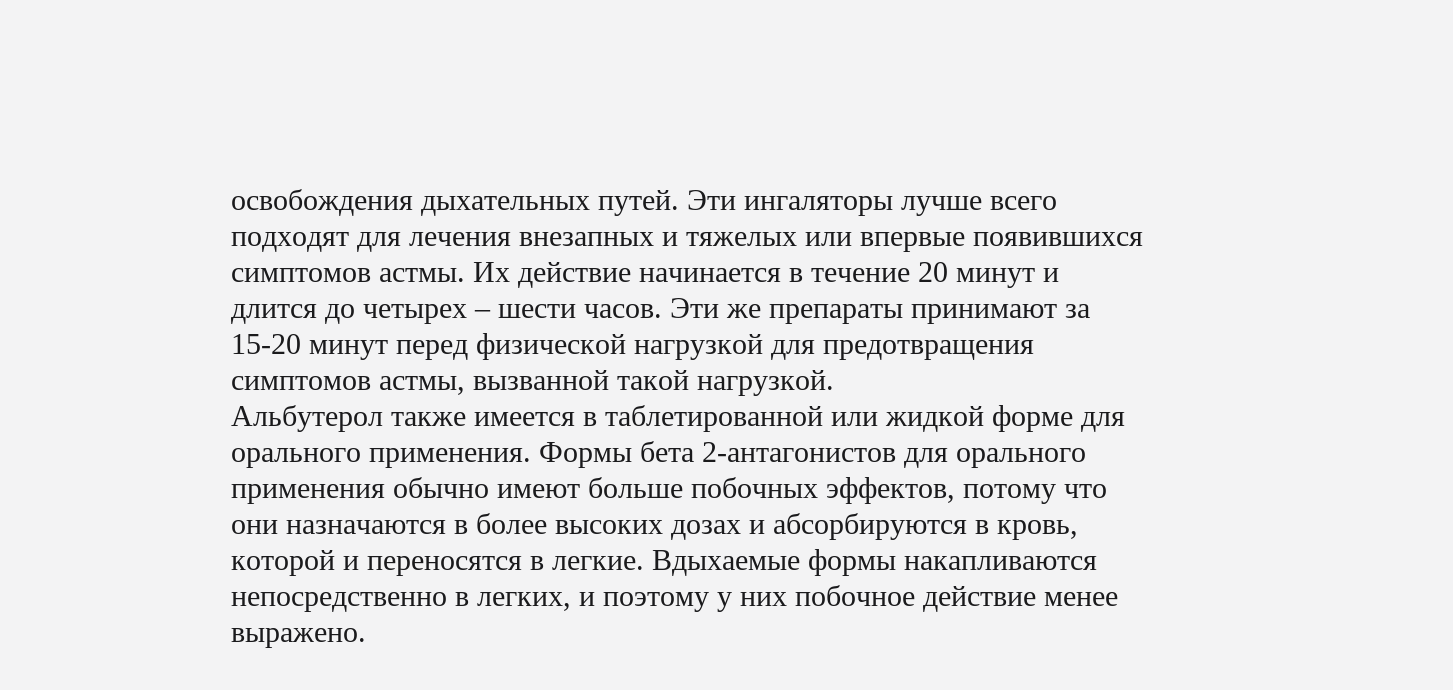освобождения дыхательных путей. Эти ингаляторы лучше всего подходят для лечения внезапных и тяжелых или впервые появившихся симптомов астмы. Их действие начинается в течение 20 минут и длится до четырех – шести часов. Эти же препараты принимают за 15-20 минут перед физической нагрузкой для предотвращения симптомов астмы, вызванной такой нагрузкой.
Альбутерол также имеется в таблетированной или жидкой форме для орального применения. Формы бета 2-антагонистов для орального применения обычно имеют больше побочных эффектов, потому что они назначаются в более высоких дозах и абсорбируются в кровь, которой и переносятся в легкие. Вдыхаемые формы накапливаются непосредственно в легких, и поэтому у них побочное действие менее выражено.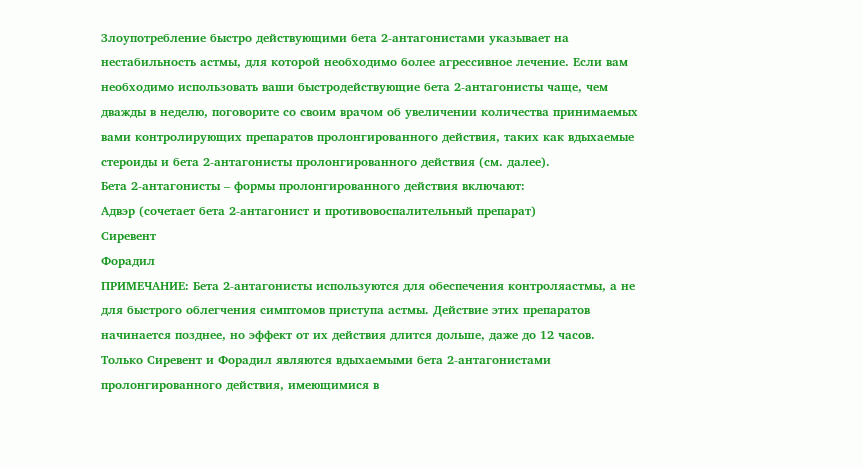Злоупотребление быстро действующими бета 2-антагонистами указывает на нестабильность астмы, для которой необходимо более агрессивное лечение. Если вам необходимо использовать ваши быстродействующие бета 2-антагонисты чаще, чем дважды в неделю, поговорите со своим врачом об увеличении количества принимаемых вами контролирующих препаратов пролонгированного действия, таких как вдыхаемые стероиды и бета 2-антагонисты пролонгированного действия (см. далее).
Бета 2-антагонисты – формы пролонгированного действия включают:
Адвэр (сочетает бета 2-антагонист и противовоспалительный препарат)
Сиревент
Форадил
ПРИМЕЧАНИЕ: Бета 2-антагонисты используются для обеспечения контроляастмы, а не для быстрого облегчения симптомов приступа астмы. Действие этих препаратов начинается позднее, но эффект от их действия длится дольше, даже до 12 часов.
Только Сиревент и Форадил являются вдыхаемыми бета 2-антагонистами пролонгированного действия, имеющимися в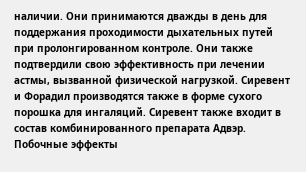наличии. Они принимаются дважды в день для поддержания проходимости дыхательных путей при пролонгированном контроле. Они также подтвердили свою эффективность при лечении астмы, вызванной физической нагрузкой. Сиревент и Форадил производятся также в форме сухого порошка для ингаляций. Сиревент также входит в состав комбинированного препарата Адвэр.
Побочные эффекты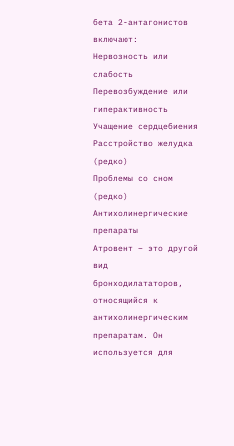бета 2-антагонистов включают:
Нервозность или слабость
Перевозбуждение или гиперактивность
Учащение сердцебиения
Расстройство желудка (редко)
Проблемы со сном (редко)
Антихолинергические препараты
Атровент – это другой вид бронходилататоров, относящийся к антихолинергическим препаратам. Он используется для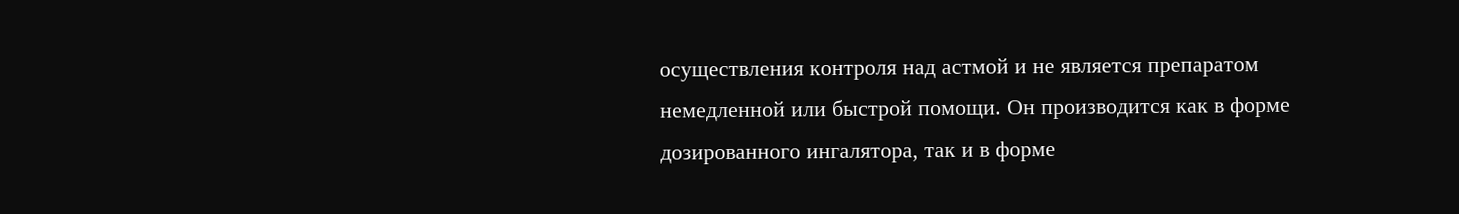осуществления контроля над астмой и не является препаратом немедленной или быстрой помощи. Он производится как в форме дозированного ингалятора, так и в форме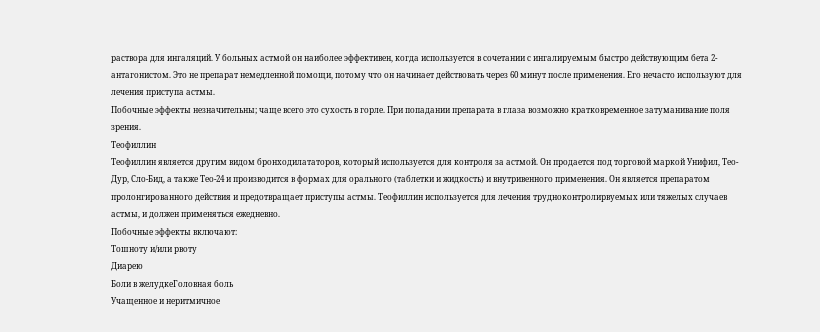раствора для ингаляций. У больных астмой он наиболее эффективен, когда используется в сочетании с ингалируемым быстро действующим бета 2-антагонистом. Это не препарат немедленной помощи, потому что он начинает действовать через 60 минут после применения. Его нечасто используют для лечения приступа астмы.
Побочные эффекты незначительны; чаще всего это сухость в горле. При попадании препарата в глаза возможно кратковременное затуманивание поля зрения.
Теофиллин
Теофиллин является другим видом бронходилататоров, который используется для контроля за астмой. Он продается под торговой маркой Унифил, Тео-Дур, Сло-Бид, а также Тео-24 и производится в формах для орального (таблетки и жидкость) и внутривенного применения. Он является препаратом пролонгированного действия и предотвращает приступы астмы. Теофиллин используется для лечения трудноконтролирвуемых или тяжелых случаев астмы, и должен применяться ежедневно.
Побочные эффекты включают:
Тошноту и/или рвоту
Диарею
Боли в желудкеГоловная боль
Учащенное и неритмичное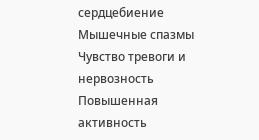сердцебиение
Мышечные спазмы
Чувство тревоги и нервозность
Повышенная активность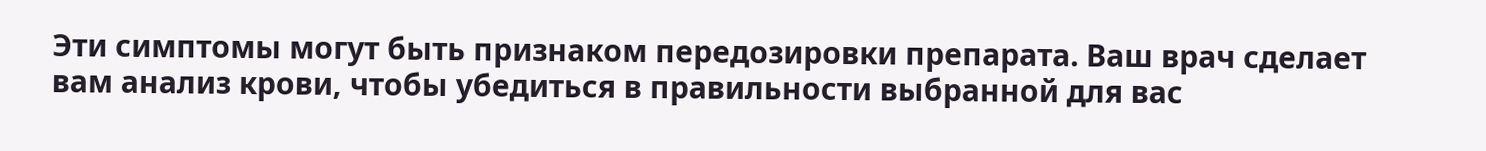Эти симптомы могут быть признаком передозировки препарата. Ваш врач сделает вам анализ крови, чтобы убедиться в правильности выбранной для вас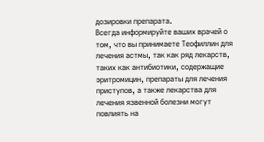дозировки препарата.
Всегда информируйте ваших врачей о том, что вы принимаете Теофиллин для лечения астмы, так как ряд лекарств, таких как антибиотики, содержащие эритромицин, препараты для лечения приступов, а также лекарства для лечения язвенной болезни могут повлиять на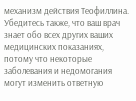механизм действия Теофиллина. Убедитесь также, что ваш врач знает обо всех других ваших медицинских показаниях, потому что некоторые заболевания и недомогания могут изменить ответную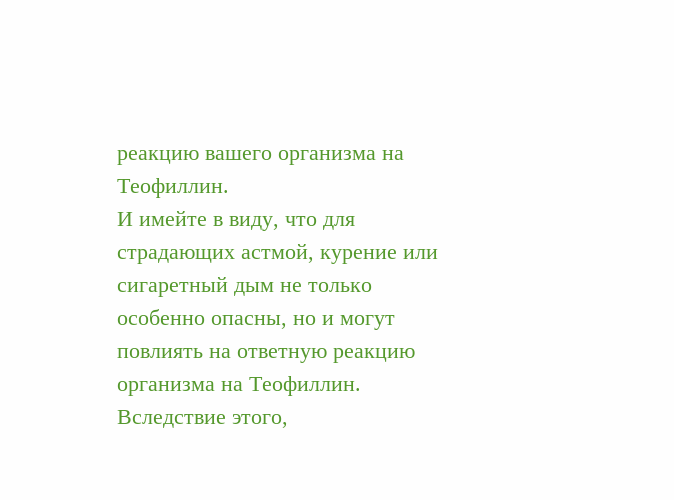реакцию вашего организма на Теофиллин.
И имейте в виду, что для страдающих астмой, курение или сигаретный дым не только особенно опасны, но и могут повлиять на ответную реакцию организма на Теофиллин. Вследствие этого,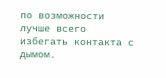по возможности лучше всего избегать контакта с дымом.